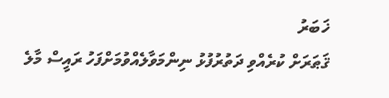ޚަބަރު
ޤަޠަރަށް ކުރެއްވި ދަތުރުފުޅު ނިންމަވާލެއްވުމަށްފަހު ރައީސް މާލެ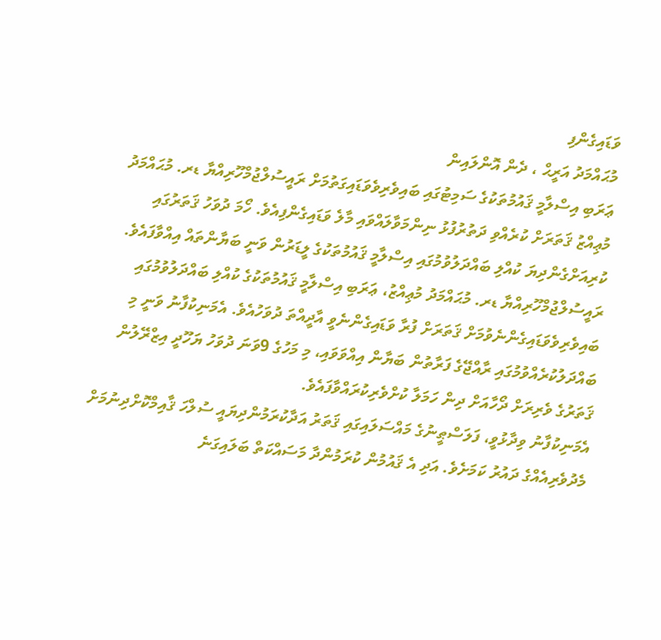ވަޑައިގެންފި
މުޙައްމަދު އަރީޙް ، ދެން އޮންލައިން
ޢަރަބި އިސްލާމީ ޤައުމުތަކުގެ ސަމިޓުގައި ބައިވެރިވެވަޑައިގަތުމަށް ރައީސުލްޖުމްހޫރިއްޔާ ޑރ. މުޙައްމަދު މުޢިއްޒު ޤަތަރަށް ކުރެއްވި ދަތުރުފުޅު ނިންމަވާލައްވައި މާލެ ވަޑައިގެންފިއެވެ. ހޯމަ ދުވަހު ޤަތަރުގައި ކުރިއަށްގެންދިޔަ ކުއްލި ބައްދަލުވުމުގައި އިސްލާމީ ޤައުމުތަކުގެ ލީޑަރުން ވަނީ ބަޔާންތައް އިއްވާފައެވެ.
ރައީސުލްޖުމްހޫރިއްޔާ ޑރ. މުޙައްމަދު މުޢިއްޒު، ޢަރަބި އިސްލާމީ ޤައުމުތަކުގެ ކުއްލި ބައްދަލުވުމުގައި ބައިވެރިވެވަޑައިގެންނެވުމަށް ޤަތަރަށް ފުރާ ވަޑައިގެންނެވީ އާދީއްތަ ދުވަހުއެވެ. އެމަނިކުފާނު ވަނީ މި ބައްދަލުކުރެއްވުމުގައި ރާއްޖޭގެ ފަރާތުން ބަޔާން އިއްވަވައި، މި މަހުގެ 9ވަނަ ދުވަހު ޔަހޫދީ އިޒްރޭލުން ޤަތަރުގެ ވެރިރަށް ދޯހާއަށް ދިން ހަމަލާ ކުށްވެރިކުރައްވާފައެވެ.
އެމަނިކުފާނު ވިދާޅުވީ، ފަލަސްޠީނުގެ މައްސަލައިގައި ޤަތަރު އަދާކުރަމުންދިޔައީ ސުލްހަ ޤާއިމްކޮށްދިނުމަށް މެދުވެރިއެއްގެ ދައުރު ކަމަށެވެ. އަދި އެ ޤައުމުން ކުރަމުންދާ މަސައްކަތް ބަލައިގަނެ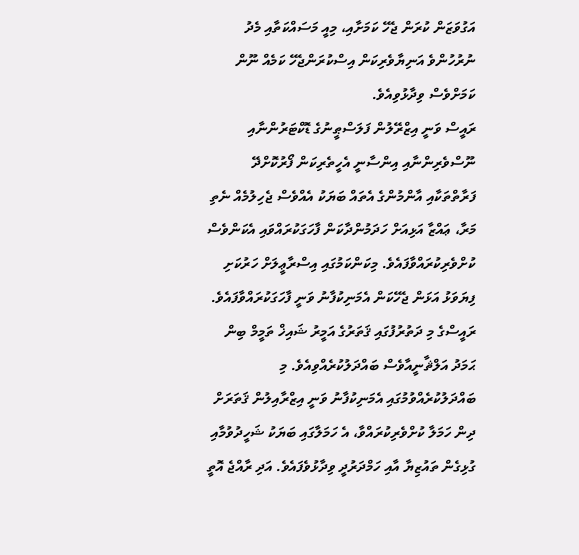އަގުވަޒަން ކުރަން ޖެހޭ ކަމަށާއި، މިއީ މަސައްކަތާއި މެދު ނުރުހުންވެ އަނިޔާވެރިކަން އިސްކުރަންޖެހޭ ކަމެއް ނޫން ކަމަށްވެސް ވިދާޅުވިއެވެ.
ރައީސް ވަނީ އިޒްރޭލުން ފަލަސްޠީނުގެ ޑޮކްޓަރުންނާއި ނޫސްވެރިންނާއި އިންސާނީ އެހީތެރިކަން ފޯރުކޮށްދޭ ފަރާތްތަކާއި އާންމުންގެ އެތައް ބަޔަކު އެއްވެސް ޖެހިލުމެއް ނެތި މަރާ، ޢައްޒާ އަޅިއަށް ހަދަމުންދާކަން ފާހަގަކުރައްވައި އެކަންވެސް ކުށްވެރިކުރައްވާފައެވެ. މިކަންކަމުގައި އިސްރާޢީލަށް ހަރުކަށި ފިޔަވަޅު އަޅަން ޖެހޭކަން އެމަނިކުފާނު ވަނީ ފާހަގަކުރައްވާފައެވެ.
ރައީސްގެ މި ދަތުރުފުގައި ޤަތަރުގެ އަމީރު ޝައިޚް ތަމީމް ބިން ޙަމަދު އަލްޘާނީއާވެސް ބައްދަލުކުރެއްވިއެވެ. މި ބައްދަލުކުރެއްވުމުގައި އެމަނިކުފާނު ވަނީ އިޒްރާއިލުން ޤަތަރަށް ދިން ހަމަލާ ކުށްވެރިކުރައްވާ، އެ ހަމަލާގައި ބަޔަކު ޝަހީދުވުމާއި ގުޅިގެން ތައުޒިޔާ އާއި ހަމްދަރުދީ ވިދާޅުވެފައެވެ. އަދި ރާއްޖެ އޮތީ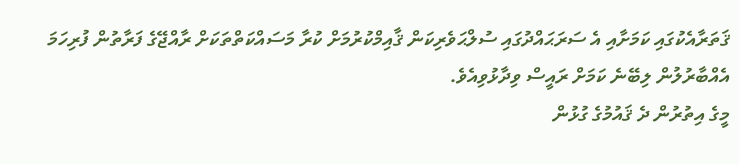ޤަތަރާއެކުގައި ކަމަށާއި އެ ސަރަޙައްދުގައި ސުލްޙަވެރިކަން ޤާއިމްކުރުމަށް ކުރާ މަސައްކަތްތަކަށް ރާއްޖޭގެ ފަރާތުން ފުރިހަމަ އެއްބާރުލުން ލިބޭނެ ކަމަށް ރައީސް ވިދާޅުވިއެވެ.
މީގެ އިތުރުން ދެ ޤައުމުގެ ގުޅުން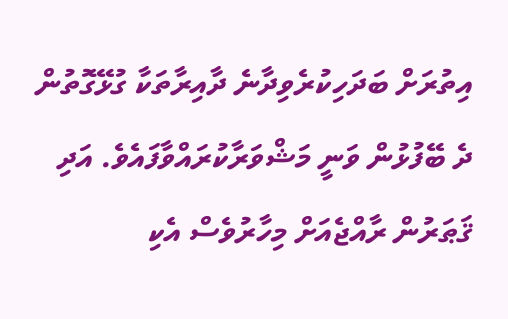އިތުރަށް ބަދަހިކުރެވިދާނެ ދާއިރާތަކާ ގުޅޭގޮތުން ދެ ބޭފުޅުން ވަނީ މަޝްވަރާކުރައްވާފައެވެ. އަދި ޤަޠަރުން ރާއްޖެއަށް މިހާރުވެސް އެކި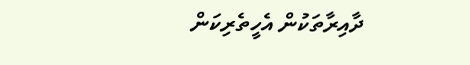ދާއިރާތަކުން އެހީތެރިކަން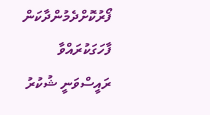ފޯރުކޮށްދެމުންދާކަން ފާހަގަކުރައްވާ ރައީސްވަނީ ޝުކުރު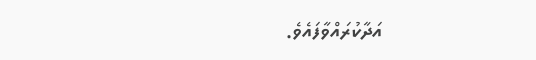އަދާކުރައްވާފައެވެ.